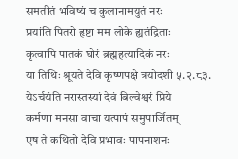समतीतं भविष्यं च कुलानामयुतं नरः
प्रयांति पितरो हृष्टा मम लोके ह्यतंद्रिताः
कृत्वापि पातकं घोरं ब्रह्महत्यादिकं नरः
या तिथिः श्रूयते देवि कृष्णपक्षे त्रयोदशी ५.२.८३.
येऽर्चयंति नरास्तस्यां देवं बिल्वेश्वरं प्रिये
कर्मणा मनसा वाचा यत्पापं समुपार्जितम्
एष ते कथितो देवि प्रभावः पापनाशनः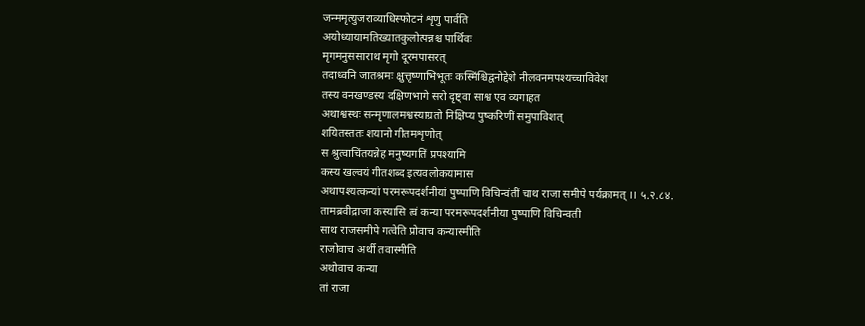जन्ममृत्युजराव्याधिस्फोटनं शृणु पार्वति
अयोध्यायामतिख्यातकुलोत्पन्नश्च पार्थिवः
मृगमनुससाराथ मृगो दूरमपासरत्
तदाध्वनि जातश्रमः क्षुत्तृष्णाभिभूतः कस्मिंश्चिद्वनोद्देशे नीलवनमपश्यच्चाविवेश
तस्य वनखण्डस्य दक्षिणभागे सरो दृष्ट्वा साश्व एव व्यगाहत
अथाश्वस्थः सन्मृणालमश्वस्याग्रतो निक्षिप्य पुष्करिणीं समुपाविशत्
शयितस्ततः शयानो गीतमशृणोत्
स श्रुत्वाचिंतयन्नेह मनुष्यगतिं प्रपश्यामि
कस्य खल्वयं गीतशब्द इत्यवलोकयामास
अथापश्यत्कन्यां परमरूपदर्शनीयां पुष्पाणि विचिन्वंतीं चाथ राजा समीपे पर्यक्रामत् ।। ५.२.८४.
तामब्रवीद्राजा कस्यासि त्वं कन्या परमरूपदर्शनीया पुष्पाणि विचिन्वती
साथ राजसमीपे गत्वेति प्रोवाच कन्यास्मीति
राजोवाच अर्थी तवास्मीति
अथोवाच कन्या
तां राजा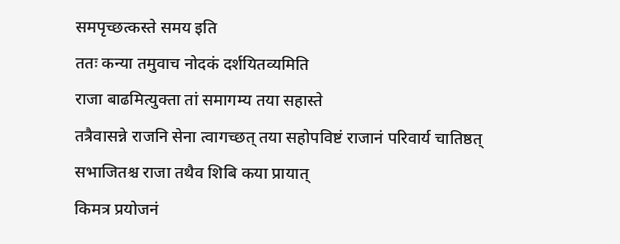समपृच्छत्कस्ते समय इति
ततः कन्या तमुवाच नोदकं दर्शयितव्यमिति
राजा बाढमित्युक्ता तां समागम्य तया सहास्ते
तत्रैवासन्ने राजनि सेना त्वागच्छत् तया सहोपविष्टं राजानं परिवार्य चातिष्ठत्
सभाजितश्च राजा तथैव शिबि कया प्रायात्
किमत्र प्रयोजनं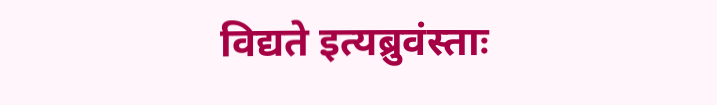विद्यते इत्यब्रुवंस्ताः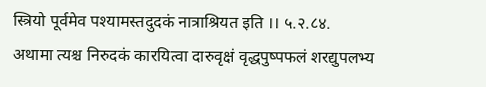स्त्रियो पूर्वमेव पश्यामस्तदुदकं नात्राश्रियत इति ।। ५.२.८४.
अथामा त्यश्च निरुदकं कारयित्वा दारुवृक्षं वृद्धपुष्पफलं शरद्युपलभ्य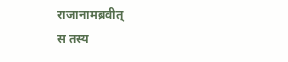राजानामब्रवीत्
स तस्य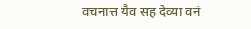वचनात्त यैव सह देव्या वनं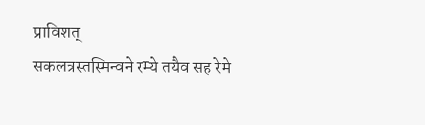प्राविशत्
सकलत्रस्तस्मिन्वने रम्ये तयैव सह रेमे